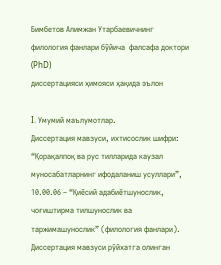Бимбетов Алимжан Утарбаевичнинг
филология фанлари бўйича  фалсафа доктори (PhD)
диссертацияси ҳимояси ҳақида эълон

I. Умумий маълумотлар.
Диссертация мавзуси, ихтисослик шифри: “Қорақалпоқ ва рус тилларида каузал муносабатларнинг ифодаланиш усуллари”, 10.00.06 – “Қиёсий адабиётшунослик, чоғиштирма тилшунослик ва таржимашунослик” (филология фанлари).
Диссертация мавзуси рўйхатга олинган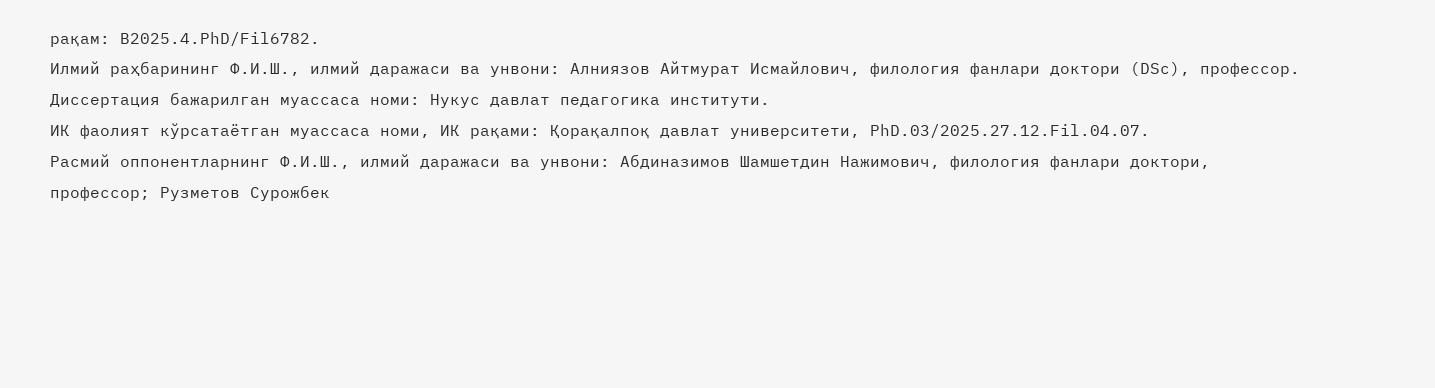рақам: B2025.4.PhD/Fil6782.
Илмий раҳбарининг Ф.И.Ш., илмий даражаси ва унвони: Алниязов Айтмурат Исмайлович, филология фанлари доктори (DSc), профессор.
Диссертация бажарилган муассаса номи: Нукус давлат педагогика институти.
ИК фаолият кўрсатаётган муассаса номи, ИК рақами: Қорақалпоқ давлат университети, PhD.03/2025.27.12.Fil.04.07.
Расмий оппонентларнинг Ф.И.Ш., илмий даражаси ва унвони: Абдиназимов Шамшетдин Нажимович, филология фанлари доктори, профессор; Рузметов Сурожбек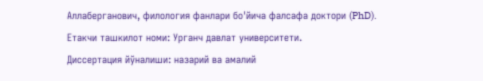Аллаберганович, филология фанлари бо'йича фалсафа доктори (PhD).
Етакчи ташкилот номи: Урганч давлат университети.
Диссертация йўналиши: назарий ва амалий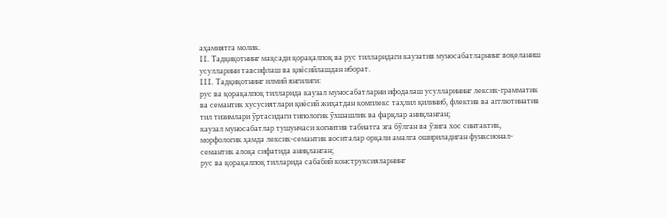аҳамиятга молик.
II. Тадқиқотнинг мақсади қорақалпоқ ва рус тилларидаги каузатив муносабатларнинг воқеланиш усулларини тавсифлаш ва қиёсийлашдан иборат.
III. Тадқиқотнинг илмий янгилиги:
рус ва қорақалпоқ тилларида каузал муносабатларни ифодалаш усулларининг лексик-грамматик ва семантик хусусиятлари қиёсий жиҳатдан комплекс таҳлил қилиниб, флектив ва агглютинатив тил тизимлари ўртасидаги типологик ўхшашлик ва фарқлар аниқланган;
каузал муносабатлар тушунчаси когнитив табиатга эга бўлган ва ўзига хос синтактик, морфологик ҳамда лексик-семантик воситалар орқали амалга ошириладиган функсионал-семантик алоқа сифатида аниқланган;
рус ва қорақалпоқ тилларида сабабий конструксияларнинг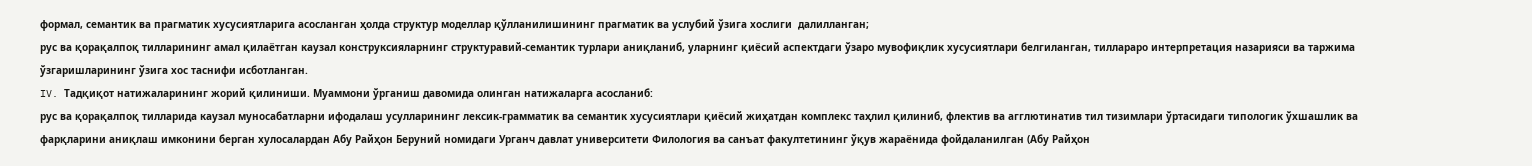формал, семантик ва прагматик хусусиятларига асосланган ҳолда структур моделлар қўлланилишининг прагматик ва услубий ўзига хослиги  далилланган;
рус ва қорақалпоқ тилларининг амал қилаётган каузал конструксияларнинг структуравий-семантик турлари аниқланиб, уларнинг қиёсий аспектдаги ўзаро мувофиқлик хусусиятлари белгиланган, тиллараро интерпретация назарияси ва таржима ўзгаришларининг ўзига хос таснифи исботланган.
IV. Тадқиқот натижаларининг жорий қилиниши. Муаммони ўрганиш давомида олинган натижаларга асосланиб:
рус ва қорақалпоқ тилларида каузал муносабатларни ифодалаш усулларининг лексик-грамматик ва семантик хусусиятлари қиёсий жиҳатдан комплекс таҳлил қилиниб, флектив ва агглютинатив тил тизимлари ўртасидаги типологик ўхшашлик ва фарқларини аниқлаш имконини берган хулосалардан Абу Райҳон Беруний номидаги Урганч давлат университети Филология ва санъат факултетининг ўқув жараёнида фойдаланилган (Абу Райҳон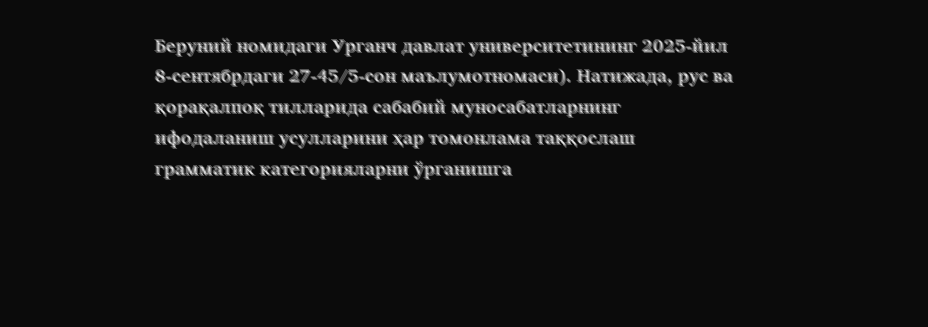Беруний номидаги Урганч давлат университетининг 2025-йил 8-сентябрдаги 27-45/5-сон маълумотномаси). Натижада, рус ва қорақалпоқ тилларида сабабий муносабатларнинг ифодаланиш усулларини ҳар томонлама таққослаш грамматик категорияларни ўрганишга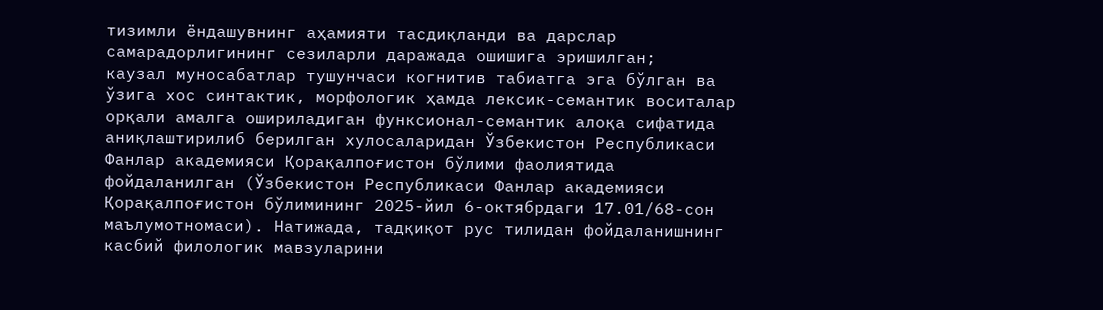тизимли ёндашувнинг аҳамияти тасдиқланди ва дарслар самарадорлигининг сезиларли даражада ошишига эришилган;
каузал муносабатлар тушунчаси когнитив табиатга эга бўлган ва ўзига хос синтактик, морфологик ҳамда лексик-семантик воситалар орқали амалга ошириладиган функсионал-семантик алоқа сифатида аниқлаштирилиб берилган хулосаларидан Ўзбекистон Республикаси Фанлар академияси Қорақалпоғистон бўлими фаолиятида фойдаланилган (Ўзбекистон Республикаси Фанлар академияси Қорақалпоғистон бўлимининг 2025-йил 6-октябрдаги 17.01/68-сон маълумотномаси). Натижада, тадқиқот рус тилидан фойдаланишнинг касбий филологик мавзуларини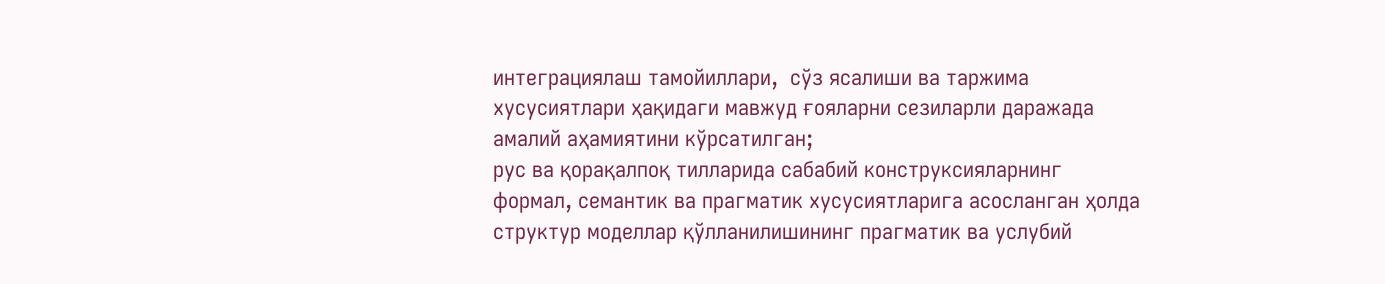интеграциялаш тамойиллари,  сўз ясалиши ва таржима хусусиятлари ҳақидаги мавжуд ғояларни сезиларли даражада амалий аҳамиятини кўрсатилган;
рус ва қорақалпоқ тилларида сабабий конструксияларнинг формал, семантик ва прагматик хусусиятларига асосланган ҳолда структур моделлар қўлланилишининг прагматик ва услубий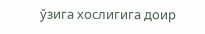ўзига хослигига доир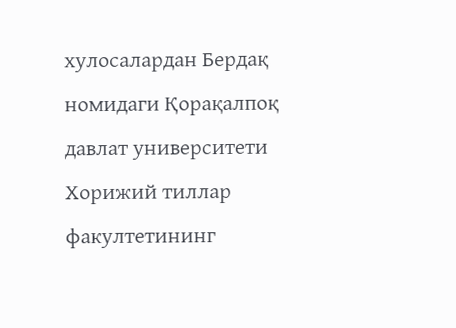хулосалардан Бердақ номидаги Қорақалпоқ давлат университети Хорижий тиллар факултетининг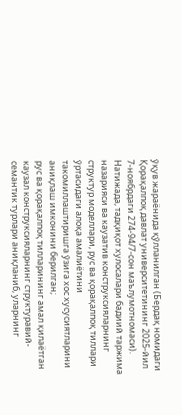ўқув жараёнида қўлланилган (Бердақ номидаги Қорақалпоқ давлат университетининг 2025-йил 7-ноябрдаги 274-94/7-сон маълумотномаси). Натижада, тадқиқот хулосалари бадиий таржима назарияси ва каузатив конструксияларнинг структур моделлари, рус ва қорақалпоқ тиллари ўртасидаги алоқа амалиётини такомиллаштиришга ўзига хос хусусиятларини аниқлаш имконини берилган;
рус ва қорақалпоқ тилларининг амал қилаётган каузал конструксияларнинг структуравий-семантик турлари аниқланиб, уларнинг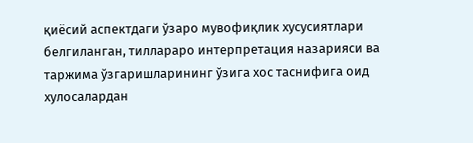қиёсий аспектдаги ўзаро мувофиқлик хусусиятлари белгиланган, тиллараро интерпретация назарияси ва таржима ўзгаришларининг ўзига хос таснифига оид хулосалардан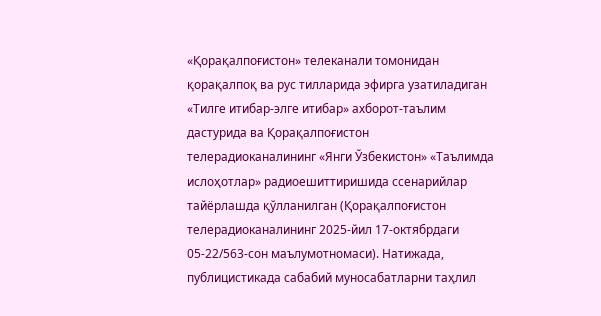«Қорақалпоғистон» телеканали томонидан қорақалпоқ ва рус тилларида эфирга узатиладиган «Тилге итибар-элге итибар» ахборот-таълим дастурида ва Қорақалпоғистон телерадиоканалининг «Янги Ўзбекистон» «Таълимда ислоҳотлар» радиоешиттиришида ссенарийлар тайёрлашда қўлланилган (Қорақалпоғистон телерадиоканалининг 2025-йил 17-октябрдаги 05-22/563-сон маълумотномаси). Натижада, публицистикада сабабий муносабатларни таҳлил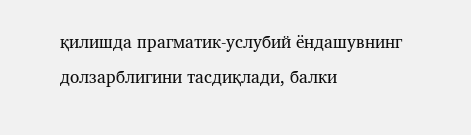қилишда прагматик-услубий ёндашувнинг долзарблигини тасдиқлади, балки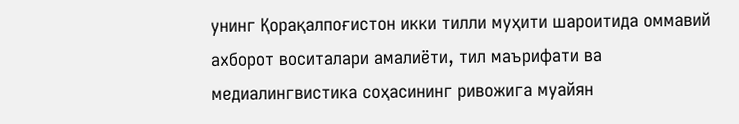унинг Қорақалпоғистон икки тилли муҳити шароитида оммавий ахборот воситалари амалиёти, тил маърифати ва медиалингвистика соҳасининг ривожига муайян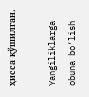ҳисса қўшилган.

Yangiliklarga obuna bo‘lish